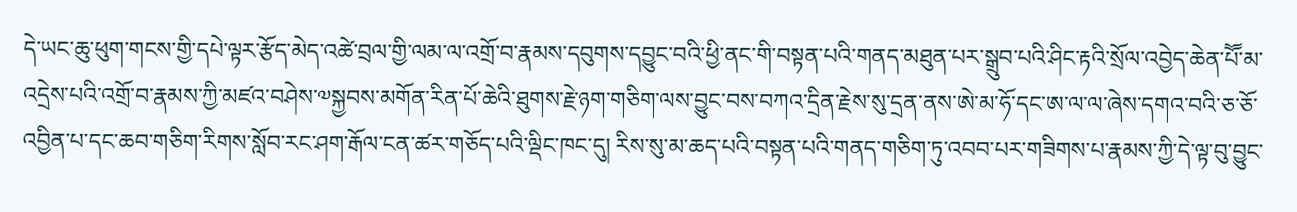དེ་ཡང་ཆུ་ཕུག་གངས་གྱི་དཔེ་ལྟར་རྩོད་མེད་འཚེ་བྲལ་གྱི་ལམ་ལ་འགྲོ་བ་རྣམས་དབུགས་དབྱུང་བའི་ཕྱི་ནང་གི་བསྟན་པའི་གནད་མཐུན་པར་སྒྲུབ་པའི་ཤིང་རྟའི་སྲོལ་འབྱེད་ཆེན་པཽ་མ་འདྲེས་པའི་འགྲོ་བ་རྣམས་ཀྱི་མཛའ་བཤེས་༧སྐྱབས་མགོན་རིན་པོ་ཆེའི་ཐུགས་རྗེ་ཉག་གཅིག་ལས་བྱུང་བས་བཀའ་དྲིན་རྗེས་སུ་དྲན་ནས་ཨེ་མ་ཧོ་དང་ཨ་ལ་ལ་ཞེས་དགའ་བའི་ཅ་ཅོ་འབྱིན་པ་དང་ཆབ་གཅིག་རིགས་སློབ་རང་ཤག་རྒོལ་ངན་ཚར་གཅོད་པའི་ལྡིང་ཁང་དུ། རིས་སུ་མ་ཆད་པའི་བསྟན་པའི་གནད་གཅིག་ཏུ་འབབ་པར་གཟིགས་པ་རྣམས་ཀྱི་དེ་ལྟ་བུ་བྱུང་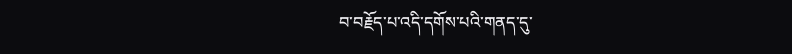བ་བརྗོད་པ་འདི་དགོས་པའི་གནད་དུ་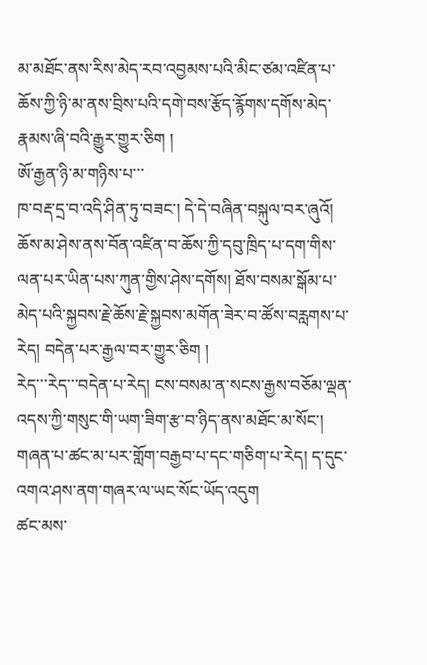མ་མཐོང་ནས་རིས་མེད་རབ་འབྱམས་པའི་མིང་ཙམ་འཛིན་པ་ཆོས་ཀྱི་ཉི་མ་ནས་བྲིས་པའི་དགེ་བས་རྩོད་རྙོགས་དགོས་མེད་རྣམས་ཞི་བའི་རྒྱུར་གྱུར་ཅིག །
ཨོ་རྒྱན་ཉི་མ་གཉིས་པ་་་
ཁ་བརྡ་དྲ་བ་འདི་ཤིན་ཏུ་བཟང་། དེ་དེ་བཞིན་བསྐུལ་བར་ཞུའོ། ཆོས་མ་ཤེས་ནས་བོན་འཛིན་བ་ཆོས་ཀྱི་དབུ་ཁྲིད་པ་དག་གིས་ལན་པར་ཡིན་པས་ཀུན་གྱིས་ཤེས་དགོས། ཐོས་བསམ་སྒོམ་པ་མེད་པའི་སྐྱབས་རྗེ་ཆོས་རྗེ་སྐྱབས་མགོན་ཟེར་བ་ཚོས་བརླགས་པ་རེད། བདེན་པར་རྒྱལ་བར་གྱུར་ཅིག །
རེད་་་རེད་་་བདེན་པ་རེད། ངས་བསམ་ན་སངས་རྒྱས་བཅོམ་ལྡན་འདས་ཀྱི་གསུང་གི་ཡག་ཟིག་རྩ་བ་ཉིད་ནས་མཐོང་མ་སོང་།
གཞན་པ་ཚང་མ་པར་གློག་བརྒྱབ་པ་དང་གཅིག་པ་རེད། ད་དུང་འགའ་ཤས་ནག་གཞར་ལ་ཡང་སོང་ཡོད་འདུག
ཚང་མས་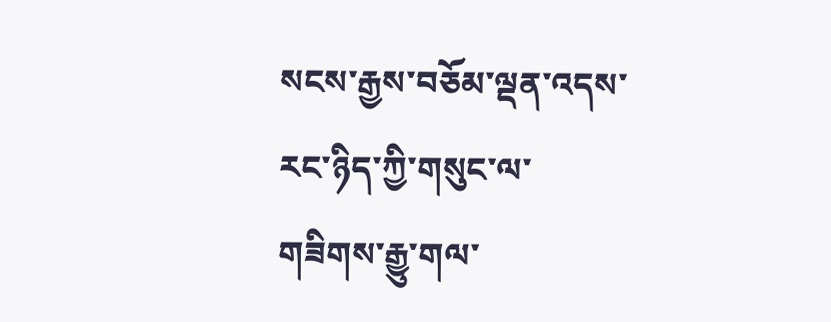སངས་རྒྱས་བཅོམ་ལྡན་འདས་རང་ཉིད་ཀྱི་གསུང་ལ་གཟིགས་རྒྱུ་གལ་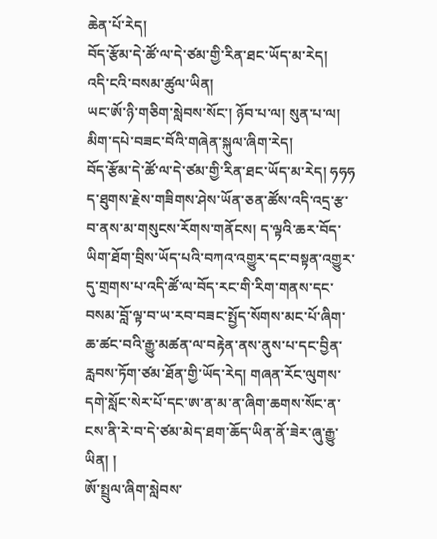ཆེན་པོ་རེད།
བོད་རྩོམ་དེ་ཚོ་ལ་དེ་ཙམ་གྱི་རིན་ཐང་ཡོད་མ་རེད།
འདི་ངའི་བསམ་ཚུལ་ཡིན།
ཡང་ཨོ་ཉི་གཅིག་སླེབས་སོང་། ཉོབ་པ་ལ། སུན་པ་ལ།
མིག་དཔེ་བཟང་བོའི་གཞེན་སྐུལ་ཞིག་རེད།
བོད་རྩོམ་དེ་ཚོ་ལ་དེ་ཙམ་གྱི་རིན་ཐང་ཡོད་མ་རེད། ཧཧཧ ད་ཐུགས་རྗེས་གཟིགས་ཤེས་ཡོན་ཅན་ཚོས་འདི་འདྲ་རྩ་བ་ནས་མ་གསུངས་རོགས་གནོངས། ད་ལྟའི་ཆར་བོད་ཡིག་ཐོག་བྲིས་ཡོད་པའི་བཀའ་འགྱུར་དང་བསྟན་འགྱུར་དུ་གྲགས་པ་འདི་ཚོ་ལ་བོད་རང་གི་རིག་གནས་དང་བསམ་བློ་ལྟ་བ་ཡ་རབ་བཟང་སྤྱོད་སོགས་མང་པོ་ཞིག་ཆ་ཚང་བའི་རྒྱུ་མཚན་ལ་བརྟེན་ནས་ནུས་པ་དང་བྱིན་རླབས་ཏོག་ཙམ་ཐོན་གྱི་ཡོད་རེད། གཞན་རོང་ལུགས་དགེ་སློང་སེར་པོ་དང་ཨ་ན་མ་ན་ཞིག་ཆགས་སོང་ན་ངས་ནི་རེ་བ་དེ་ཙམ་མེད་ཐག་ཆོད་ཡིན་ནོ་ཟེར་ཞུ་རྒྱུ་ཡིན། །
ཨོ་སྤྲུལ་ཞིག་སླེབས་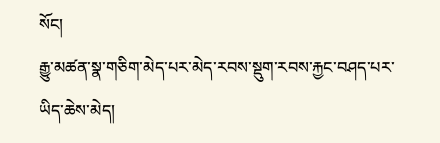སོང།
རྒྱུ་མཚན་སྣ་གཅིག་མེད་པར་མེད་རབས་སྡུག་རབས་རྐྱང་བཤད་པར་ཡིད་ཆེས་མེད།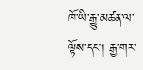ཁོ་ཡི་རྒྱུ་མཚན་ལ་ལྟོས་དང། རྒྱ་གར་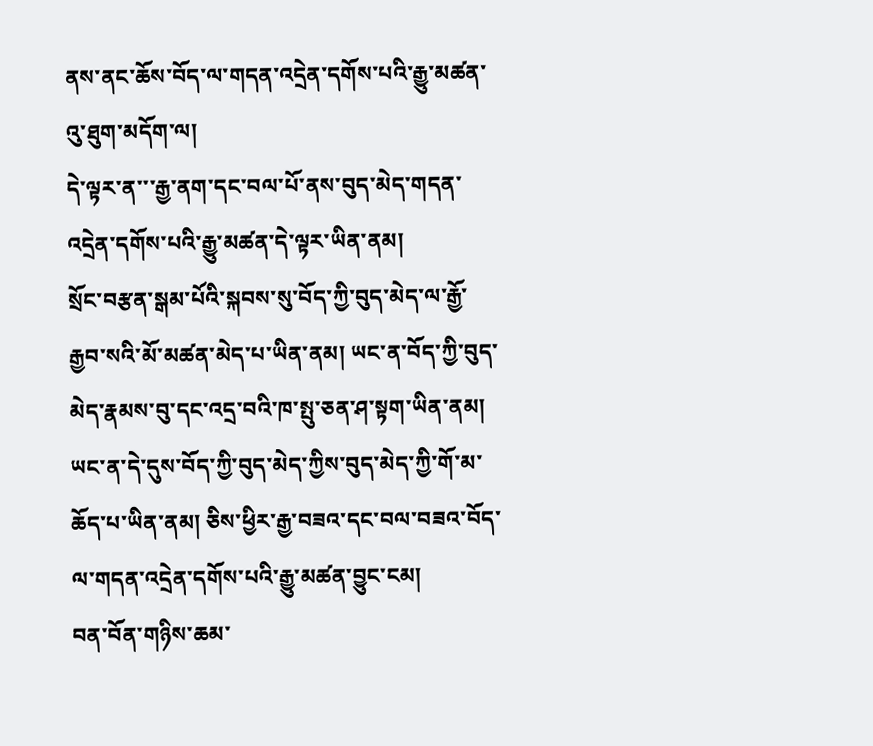ནས་ནང་ཆོས་བོད་ལ་གདན་འདྲེན་དགོས་པའི་རྒྱུ་མཚན་འུ་ཐུག་མདོག་ལ།
དེ་ལྟར་ན་་་རྒྱ་ནག་དང་བལ་པོ་ནས་བུད་མེད་གདན་འདྲེན་དགོས་པའི་རྒྱུ་མཚན་དེ་ལྟར་ཡིན་ནམ།
སྲོང་བརྩན་སྒམ་པོའི་སྐབས་སུ་བོད་ཀྱི་བུད་མེད་ལ་རྒྱོ་རྒྱབ་སའི་མོ་མཚན་མེད་པ་ཡིན་ནམ། ཡང་ན་བོད་ཀྱི་བུད་མེད་རྣམས་བུ་དང་འདྲ་བའི་ཁ་སྤུ་ཅན་ཤ་སྟག་ཡིན་ནམ། ཡང་ན་དེ་དུས་བོད་ཀྱི་བུད་མེད་ཀྱིས་བུད་མེད་ཀྱི་གོ་མ་ཆོད་པ་ཡིན་ནམ། ཅིས་ཕྱིར་རྒྱ་བཟའ་དང་བལ་བཟའ་བོད་ལ་གདན་འདྲེན་དགོས་པའི་རྒྱུ་མཚན་བྱུང་ངམ།
བན་བོན་གཉིས་ཆམ་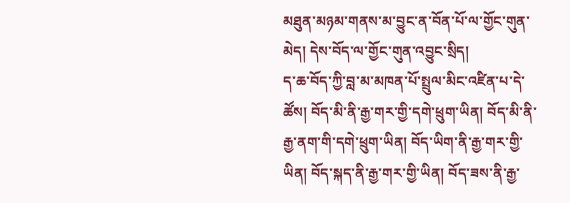མཐུན་མཉམ་གནས་མ་བྱུང་ན་བོན་པོ་ལ་གྱོང་གུན་མེད། དེས་བོད་ལ་གྱོང་གུན་འབྱུང་སྲིད།
ད་ཆ་བོད་ཀྱི་བླ་མ་མཁན་པོ་སྤྲུལ་མིང་འཛིན་པ་དེ་ཚོས། བོད་མི་ནི་རྒྱ་གར་གྱི་དགེ་ཕྲུག་ཡིན། བོད་མི་ནི་རྒྱ་ནག་གི་དགེ་ཕྲུག་ཡིན། བོད་ཡིག་ནི་རྒྱ་གར་གྱི་ཡིན། བོད་སྐད་ནི་རྒྱ་གར་གྱི་ཡིན། བོད་ཟས་ནི་རྒྱ་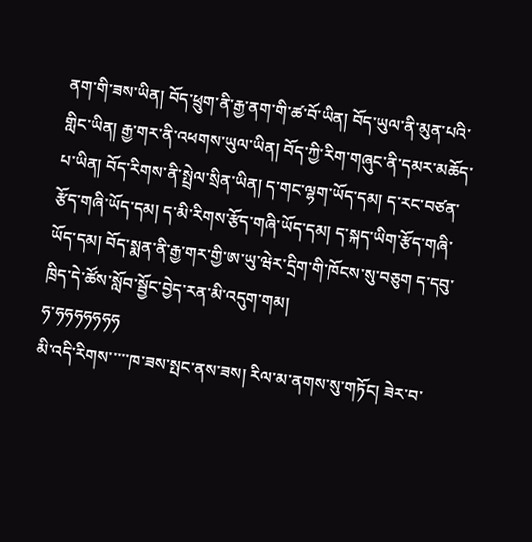ནག་གི་ཟས་ཡིན། བོད་ཕྲུག་ནི་རྒྱ་ནག་གི་ཚ་བོ་ཡིན། བོད་ཡུལ་ནི་མུན་པའི་གླིང་ཡིན། རྒྱ་གར་ནི་འཕགས་ཡུལ་ཡིན། བོད་ཀྱི་རིག་གཞུང་ནི་དམར་མཆོད་པ་ཡིན། བོད་རིགས་ནི་སྤྲེལ་སྲིན་ཡིན། ད་གང་ལྷག་ཡོད་དམ། ད་རང་བཙན་རྩོད་གཞི་ཡོད་དམ། ད་མི་རིགས་རྩོད་གཞི་ཡོད་དམ། ད་སྐད་ཡིག་རྩོད་གཞི་ཡོད་དམ། བོད་སྨན་ནི་རྒྱ་གར་གྱི་ཨ་ཡུ་ཝེར་དྲིག་གི་ཁོངས་སུ་བཅུག ད་དབུ་ཁྲིད་དེ་ཚོས་སློབ་སྦྱོང་བྱེད་རན་མི་འདུག་གམ།
ཧ་ཧཧཧཧཧཧཧ
མི་འདི་རིགས་་་་་ཁ་ཟས་སྤང་ནས་ཟས། རིལ་མ་ནགས་སུ་གཏོང། ཟེར་བ་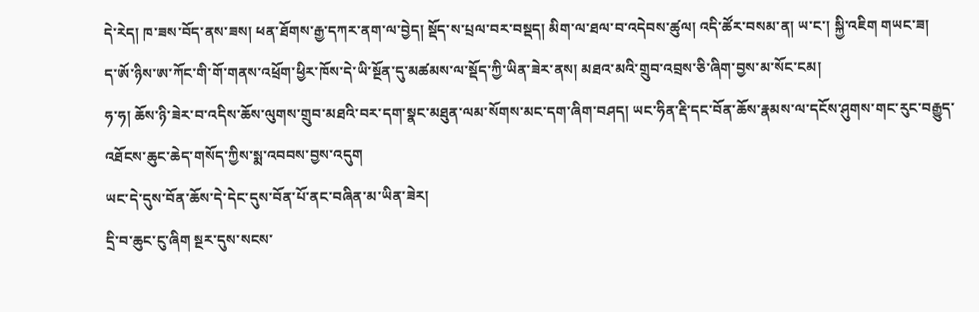དེ་རེད། ཁ་ཟས་བོད་ནས་ཟས། ཕན་ཐོགས་རྒྱ་དཀར་ནག་ལ་བྱེད། སྡོད་ས་པྲལ་བར་བསྡད། མིག་ལ་ཐལ་བ་འདེབས་ཚུལ། འདི་ཚོར་བསམ་ན། ཡ་ང་། སྐྱི་འཇིག གཡང་ཟ།
ད་ཨོ་ཉིས་ཨ་ཀོང་གི་གོ་གནས་འཕྲོག་ཕྱིར་ཁོས་དེ་ཡི་སྔོན་དུ་མཚམས་ལ་སྡོད་ཀྱི་ཡིན་ཟེར་ནས། མཐའ་མའི་གྲུབ་འབྲས་ཅི་ཞིག་བྱས་མ་སོང་ངམ།
ཧ་ཧ། ཆོས་ཉི་ཟེར་བ་འདིས་ཆོས་ལུགས་གྲུབ་མཐའི་བར་དག་སྣང་མཐུན་ལམ་སོགས་མང་དག་ཞིག་བཤད། ཡང་ཧིན་རྡི་དང་བོན་ཆོས་རྣམས་ལ་དངོས་ཤུགས་གང་རུང་བརྒྱུད་འཐོངས་ཆུང་ཆེད་གསོད་ཀྱིས་སྨ་འབབས་བྱས་འདུག
ཡང་དེ་དུས་བོན་ཆོས་དེ་དེང་དུས་བོན་པོ་ནང་བཞིན་མ་ཡིན་ཟེར།
དྲི་བ་ཆུང་ངུ་ཞིག སྔར་དུས་སངས་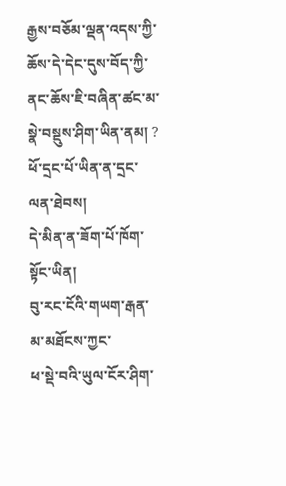རྒྱས་བཅོམ་ལྡན་འདས་ཀྱི་ཆོས་དེ་དེང་དུས་བོད་ཀྱི་ནང་ཆོས་ཇི་བཞིན་ཚང་མ་སྣེ་བསྡུས་ཤིག་ཡིན་ནམ། ?
ཕོ་དྲང་པོ་ཡིན་ན་དྲང་ལན་ཐེབས།
དེ་མིན་ན་ཟོག་པོ་ཁོག་སྟོང་ཡིན།
བུ་རང་ངོའི་གཡག་རྒན་མ་མཐོངས་ཀྱང་
ཕ་སྡེ་བའི་ཡུལ་ངོར་ཤིག་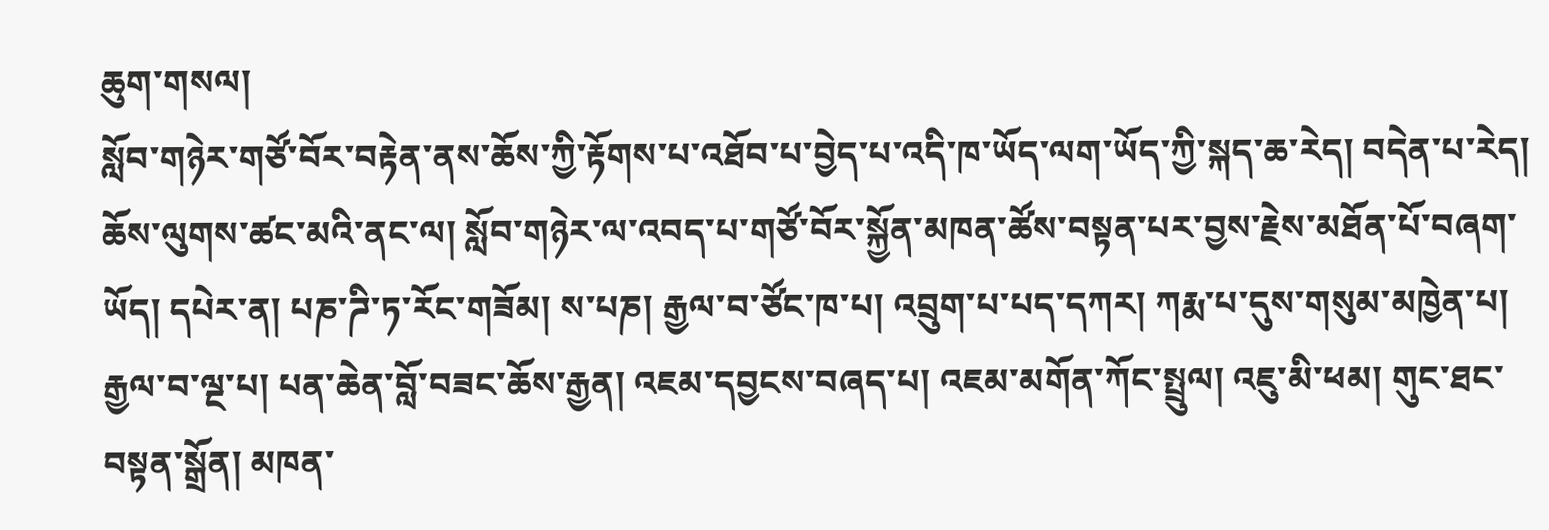ཆུག་གསལ།
སློབ་གཉེར་གཙོ་བོར་བརྟེན་ནས་ཆོས་ཀྱི་རྟོགས་པ་འཐོབ་པ་བྱེད་པ་འདི་ཁ་ཡོད་ལག་ཡོད་ཀྱི་སྐད་ཆ་རེད། བདེན་པ་རེད།
ཆོས་ལུགས་ཚང་མའི་ནང་ལ། སློབ་གཉེར་ལ་འབད་པ་གཙོ་བོར་སྐྱོན་མཁན་ཚོས་བསྟན་པར་བྱས་རྗེས་མཐོན་པོ་བཞག་ཡོད། དཔེར་ན། པཎ་ཌི་ཏ་རོང་གཟོམ། ས་པཎ། རྒྱལ་བ་ཙོང་ཁ་པ། འབྲུག་པ་པད་དཀར། ཀརྨ་པ་དུས་གསུམ་མཁྱེན་པ། རྒྱལ་བ་ལྔ་པ། པན་ཆེན་བློ་བཟང་ཆོས་རྒྱན། འཇམ་དབྱངས་བཞད་པ། འཇམ་མགོན་ཀོང་སྤྲུལ། འཇུ་མི་ཕམ། གུང་ཐང་བསྟན་སྒྲོན། མཁན་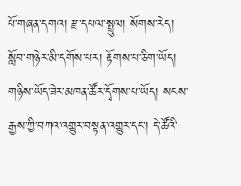པོ་གཞན་དགའ། རྫ་དཔལ་སྤྲུལ། སོགས་རེད།
སློབ་གཉེར་མི་དགོས་པར། རྟོགས་པ་ཅིག་ཡོད། གཉིས་ཡོད་ཟེར་མཁན་ཚོར་དྭོགས་པ་ཡོད། སངས་རྒྱས་ཀྱི་བཀའ་འགྱུར་བསྟན་འགྱུར་དང་། དེ་ཚོའི་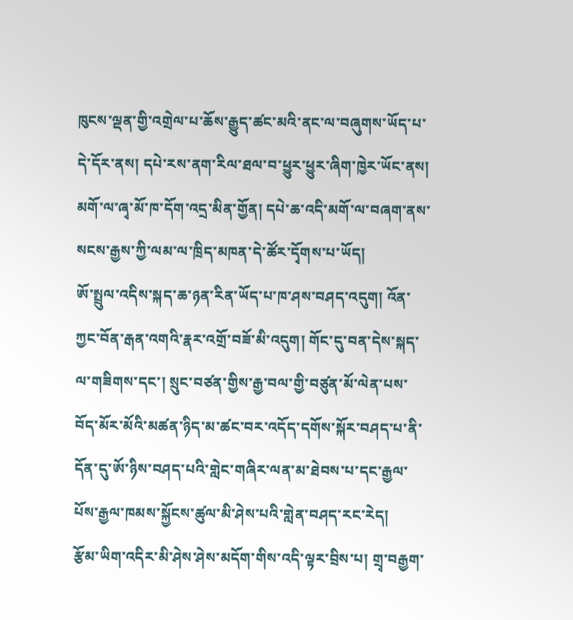ཁུངས་ལྡན་གྱི་འགྲེལ་པ་ཆོས་རྒྱུད་ཚང་མའི་ནང་ལ་བཞུགས་ཡོད་པ་དེ་དོར་ནས། དཔེ་རས་ནག་རིལ་ཐལ་བ་ཕྱུར་ཕྱུར་ཞིག་ཁྱེར་ཡོང་ནས། མགོ་ལ་ཞྭ་མོ་ཁ་དོག་འདྲ་མིན་གྱོན། དཔེ་ཆ་འདི་མགོ་ལ་བཞག་ནས་སངས་རྒྱས་ཀྱི་ལམ་ལ་ཁྲིད་མཁན་དེ་ཚོར་དྭོགས་པ་ཡོད།
ཨོ་སྤྲུལ་འདིས་སྐད་ཆ་ཉན་རིན་ཡོད་པ་ཁ་ཤས་བཤད་འདུག། འོན་ཀྱང་བོན་རྒན་འགའི་རྣར་འགྲོ་བཟོ་མི་འདུག། གོང་དུ་བན་དེས་སྐད་ལ་གཟིགས་དང་། སྲུང་བཙན་གྱིས་རྒྱ་བལ་གྱི་བཙུན་མོ་ལེན་པས་བོད་མོར་མོའི་མཚན་ཉིད་མ་ཚང་བར་འདོད་དགོས་སྐོར་བཤད་པ་ནི་དོན་དུ་ཨོ་ཉིས་བཤད་པའི་གླེང་གཞིར་ལན་མ་ཐེབས་པ་དང་རྒྱལ་པོས་རྒྱལ་ཁམས་སྐྱོངས་ཚུལ་མི་ཤེས་པའི་གླེན་བཤད་རང་རེད།
རྩོམ་ཡིག་འདིར་མི་ཤེས་ཤེས་མདོག་གིས་འདི་ལྟར་བྲིས་པ། གྲྭ་བརྒྱག་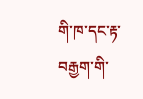གི་ཁ་དང་རྟ་བརྒྱག་གི་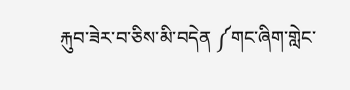རྐུབ་ཟེར་བ་ཅིས་མི་བདེན ༼གང་ཞིག་གླེང་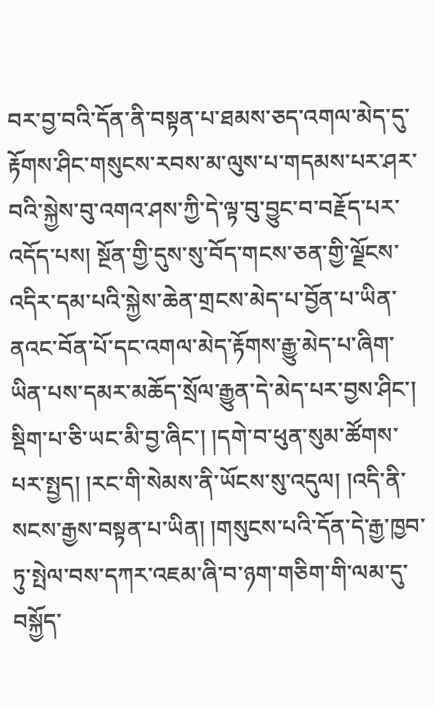བར་བྱ་བའི་དོན་ནི་བསྟན་པ་ཐམས་ཅད་འགལ་མེད་དུ་རྟོགས་ཤིང་གསུངས་རབས་མ་ལུས་པ་གདམས་པར་ཤར་བའི་སྐྱེས་བུ་འགའ་ཤས་ཀྱི་དེ་ལྟ་བུ་བྱུང་བ་བརྗོད་པར་འདོད་པས། སྔོན་གྱི་དུས་སུ་བོད་གངས་ཅན་གྱི་ལྗོངས་འདིར་དམ་པའི་སྐྱེས་ཆེན་གྲངས་མེད་པ་བྱོན་པ་ཡིན་ནའང་བོན་པོ་དང་འགལ་མེད་རྟོགས་རྒྱུ་མེད་པ་ཞིག་ཡིན་པས་དམར་མཆོད་སྲོལ་རྒྱུན་དེ་མེད་པར་བྱས་ཤིང་། སྡིག་པ་ཅི་ཡང་མི་བྱ་ཞིང་། །དགེ་བ་ཕུན་སུམ་ཚོགས་པར་སྤྱད། །རང་གི་སེམས་ནི་ཡོངས་སུ་འདུལ། །འདི་ནི་སངས་རྒྱས་བསྟན་པ་ཡིན། །གསུངས་པའི་དོན་དེ་རྒྱ་ཁྱབ་ཏུ་སྤེལ་བས་དཀར་འཇམ་ཞི་བ་ཉག་གཅིག་གི་ལམ་དུ་བསྐྱོད་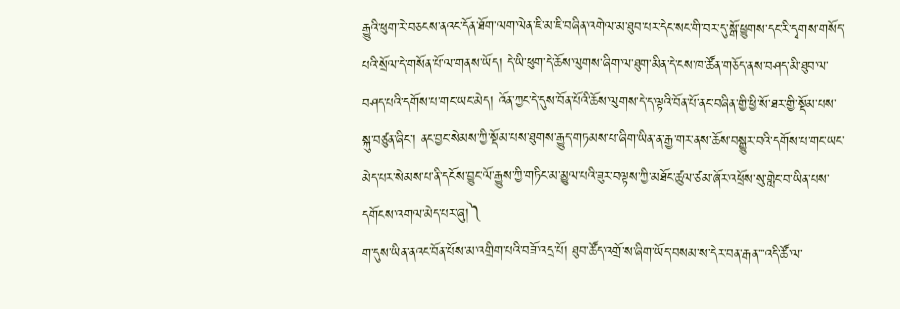རྒྱུའི་ཕུག་རེ་བཅངས་ནའང་དོན་ཐོག་ལག་ལེན་ཇི་མ་ཇི་བཞིན་འགེལ་མ་ཐུབ་པར་དེང་སང་གི་བར་དུ་སྒོ་ཕྱུགས་དང་རི་དྭགས་གསོད་པའི་སྲོལ་དེ་གསོན་པོ་ལ་གནས་ཡོད། དེ་ཡི་ཕུག་དེ་ཆོས་ལུགས་ཞིག་ལ་ཐུག་མིན་དེ་ངས་ཁ་ཚོན་གཅོད་ནས་བཤད་མི་ཐུབ་ལ་བཤད་པའི་དགོས་པ་གང་ཡང་མེད། འོན་ཀྱང་དེ་དུས་བོན་པོའི་ཆོས་ལུགས་དེ་ད་ལྟའི་བོན་པོ་ནང་བཞིན་གྱི་ཕྱི་སོ་ཐར་གྱི་སྡོམ་པས་སྐུ་བཙུན་ཞིང་། ནང་བྱང་སེམས་ཀྱི་སྡོམ་པས་ཐུགས་རྒྱུད་གཏམས་པ་ཞིག་ཡིན་ན་རྒྱ་གར་ནས་ཆོས་བསྒྱུར་བའི་དགོས་པ་གང་ཡང་མེད་པར་སེམས་པ་ནི་དངོས་བྱུང་ལོ་རྒྱུས་ཀྱི་གཏིང་མ་མྱུལ་པའི་ཟུར་བལྟས་ཀྱི་མཐོང་ཚུལ་ཙམ་ཞོར་འཕྲོས་སུ་གླེང་བ་ཡིན་པས་དགོངས་འགལ་མེད་པར་ཞུ།༽
ག་དུས་ཡིན་ནའང་བོན་པོས་མ་འགྲིག་པའི་བཟོ་འདྲ་པོ། ཐུབ་ཚོད་འགྲོ་ས་ཞིག་ཡོད་བསམ་ས་དེར་བན་རྒན་་་འདི་ཚོ་ལ་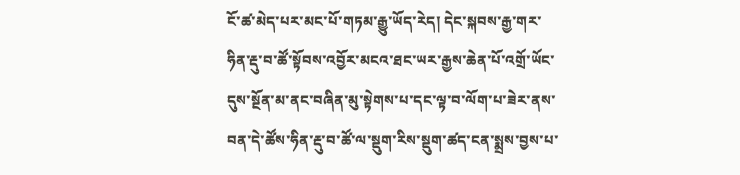ངོ་ཚ་མེད་པར་མང་པོ་གཏམ་རྒྱུ་ཡོད་རེད། དེང་སྐབས་རྒྱ་གར་ཧིན་རྡུ་བ་ཚོ་སྟོབས་འབྱོར་མངའ་ཐང་ཡར་རྒྱས་ཆེན་པོ་འགྲོ་ཡོང་དུས་སྔོན་མ་ནང་བཞིན་མུ་སྟེགས་པ་དང་ལྟ་བ་ལོག་པ་ཟེར་ནས་བན་དེ་ཚོས་ཧིན་རྡུ་བ་ཚོ་ལ་སྡུག་རིས་སྡུག་ཚད་ངན་སྨྲས་བྱས་པ་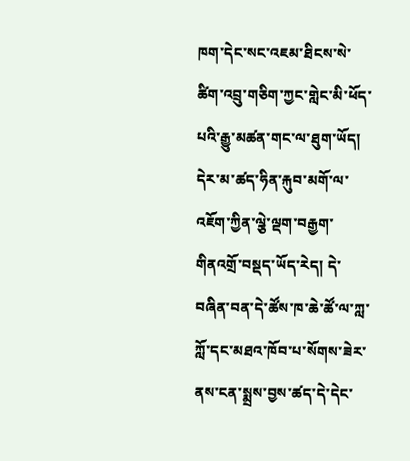ཁག་དེང་སང་འཇམ་ཐིངས་སེ་ཚིག་འབྲུ་གཅིག་ཀྱང་གླེང་མི་ཕོད་པའི་རྒྱུ་མཚན་གང་ལ་ཐུག་ཡོད། དེར་མ་ཚད་ཧིན་རྐུབ་མགོ་ལ་འཇོག་ཀྱིན་ལྕེ་ལྡག་བརྒྱག་གིནའགྲོ་བསྡད་ཡོད་རེད། དེ་བཞིན་བན་དེ་ཚོས་ཁ་ཆེ་ཚོ་ལ་ཀླ་ཀློ་དང་མཐའ་ཁོབ་པ་སོགས་ཟེར་ནས་ངན་སྨྲས་བྱས་ཚད་དེ་དེང་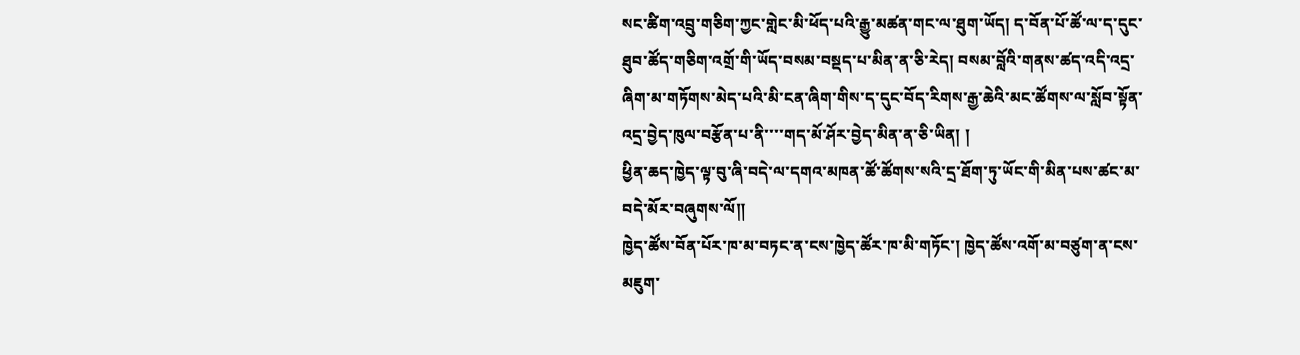སང་ཚིག་འབྲུ་གཅིག་ཀྱང་གླེང་མི་ཕོད་པའི་རྒྱུ་མཚན་གང་ལ་ཐུག་ཡོད། ད་བོན་པོ་ཚོ་ལ་ད་དུང་ཐུབ་ཚོད་གཅིག་འགྲོ་གི་ཡོད་བསམ་བསྡད་པ་མིན་ན་ཅི་རེད། བསམ་བློའི་གནས་ཚད་འདི་འདྲ་ཞིག་མ་གཏོགས་མེད་པའི་མི་ངན་ཞིག་གིས་ད་དུང་བོད་རིགས་རྒྱ་ཆེའི་མང་ཚོགས་ལ་སློབ་སྟོན་འདྲ་བྱེད་ཁུལ་བརྩོན་པ་ནི་་་་གད་མོ་ཤོར་བྱེད་མིན་ན་ཅི་ཡིན། །
ཕྱིན་ཆད་ཁྱེད་ལྟ་བུ་ཞི་བདེ་ལ་དགའ་མཁན་ཚོ་ཚོགས་སའི་དྲ་ཐོག་ཏུ་ཡོང་གི་མིན་པས་ཚང་མ་བདེ་མོར་བཞུགས་ལོ༎
ཁྱེད་ཚོས་བོན་པོར་ཁ་མ་བཏང་ན་ངས་ཁྱེད་ཚོར་ཁ་མི་གཏོང་། ཁྱེད་ཚོས་འགོ་མ་བཙུག་ན་ངས་མཇུག་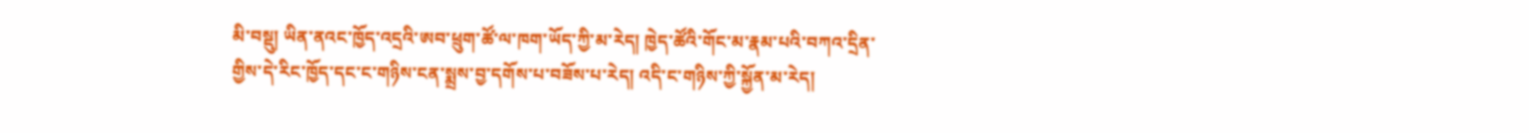མི་བསྡུ། ཡིན་ནའང་ཁྱོད་འདྲའི་ཨབ་ཕྲུག་ཚོ་ལ་ཁག་ཡོད་ཀྱི་མ་རེད། ཁྱེད་ཚོའི་གོང་མ་རྣམ་པའི་བཀའ་དྲིན་གྱིས་དེ་རིང་ཁྱོད་དང་ང་གཉིས་ངན་སྨྲས་བྱ་དགོས་པ་བཟོས་པ་རེད། འདི་ང་གཉིས་ཀྱི་སྐྱོན་མ་རེད།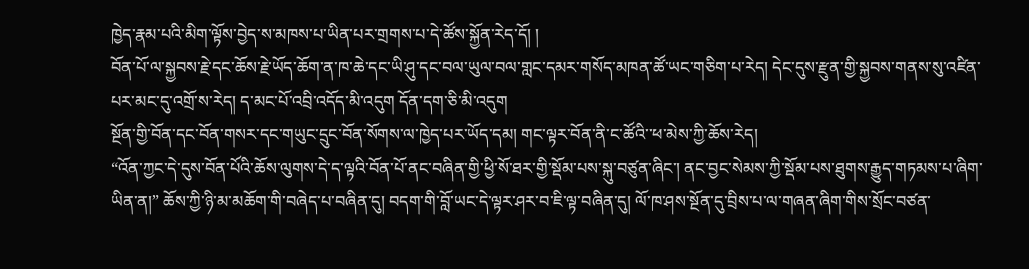ཁྱེད་རྣམ་པའི་མིག་ལྟོས་བྱེད་ས་མཁས་པ་ཡིན་པར་གྲགས་པ་དེ་ཚོས་སྐྱོན་རེད་དོ། །
བོན་པོ་ལ་སྐྱབས་རྗེ་དང་ཆོས་རྗེ་ཡོད་ཆོག་ན་ཁ་ཆེ་དང་ཡི་ཤུ་དང་བལ་ཡུལ་བལ་གླང་དམར་གསོད་མཁན་ཚོ་ཡང་གཅིག་པ་རེད། དེང་དུས་རྫུན་གྱི་སྐྱབས་གནས་སུ་འཛིན་པར་མང་དུ་འགྲོ་ས་རེད། ད་མང་པོ་འབྲི་འདོད་མི་འདུག དོན་དག་ཅི་མི་འདུག
སྔོན་གྱི་བོན་དང་བོན་གསར་དང་གཡུང་དྲུང་བོན་སོགས་ལ་ཁྱེད་པར་ཡོད་དམ། གང་ལྟར་བོན་ནི་ང་ཚོའི་་ཕ་མེས་ཀྱི་ཆོས་རེད།
“འོན་ཀྱང་དེ་དུས་བོན་པོའི་ཆོས་ལུགས་དེ་ད་ལྟའི་བོན་པོ་ནང་བཞིན་གྱི་ཕྱི་སོ་ཐར་གྱི་སྡོམ་པས་སྐུ་བཙུན་ཞིང་། ནང་བྱང་སེམས་ཀྱི་སྡོམ་པས་ཐུགས་རྒྱུད་གཏམས་པ་ཞིག་ཡིན་ན།” ཆོས་ཀྱི་ཉི་མ་མཆོག་གི་བཞེད་པ་བཞིན་དུ། བདག་གི་བློ་ཡང་དེ་ལྟར་ཤར་བ་ཇི་ལྟ་བཞིན་དུ། ལོ་ཁ་ཤས་སྔོན་དུ་བྲིས་པ་ལ་གཞན་ཞིག་གིས་སྲོང་བཙན་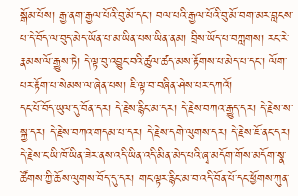སྒོམ་པོས། རྒྱ་ནག་རྒྱལ་པོའི་བུ་མོ་དང་། བལ་པའི་རྒྱལ་པོའི་བུ་མོ་བག་མར་བླངས་པ་དེ་བོད་ལ་བུད་མེད་ཡོན་པ་མ་ཡིན་པས་ཡིན་ནམ། བྲིས་ཡོད་པ་བཀླགས། རང་རེ་རྣམས་ལོ་རྒྱུས་ཏེ། དེ་ལྟ་བུ་འབྱུང་བའི་ཚུལ་ཚད་མས་རྟོགས་པ་མེད་པ་དང་། ལོག་པར་རྟོག་པ་སེམས་ལ་ཞེན་པས། ཇི་ལྟ་བ་བཞིན་ཤེས་པར་དཀའོ།
དང་པོ་བོད་ཡུལ་དུ་བོན་དར། དེ་རྗེས་རྙིང་མ་དར། དེ་རྗེས་བཀའ་རྒྱུད་དར། དེ་རྗེས་ས་སྐྱ་དར། དེ་རྗེས་བཀའ་གདམ་པ་དར། དེ་རྗེས་དགེ་ལུགས་དར། དེ་རྗེས་ཇོ་ནང་དར། དེ་རྗེས་ང་ཡི་ཁོ་ཡིན་ཟེར་ནས་འདི་ཡིན་འདི་མིན་མེད་པའི་ཞྭ་མདོག་གོས་མདོག་སྣ་ཚོགས་ཀྱི་ཆོས་ལུགས་བོད་དུ་དར། གང་ལྟར་རྙིང་མ་བ་འདི་བོན་པོ་དང་ཕྱོགས་ཀུན་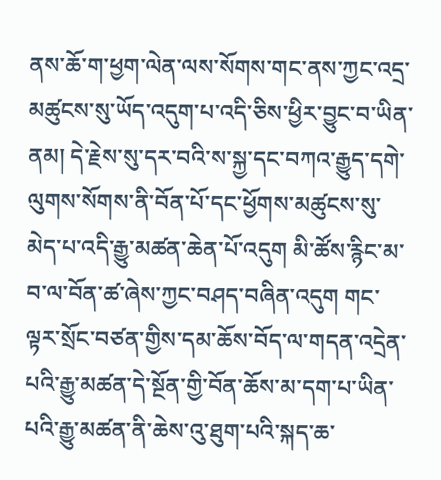ནས་ཆོ་ག་ཕྱག་ལེན་ལས་སོགས་གང་ནས་ཀྱང་འདྲ་མཚུངས་སུ་ཡོད་འདུག་པ་འདི་ཅིས་ཕྱིར་བྱུང་བ་ཡིན་ནམ། དེ་རྗེས་སུ་དར་བའི་ས་སྐྱ་དང་བཀའ་རྒྱུད་དགེ་ལུགས་སོགས་ནི་བོན་པོ་དང་ཕྱོགས་མཚུངས་སུ་མེད་པ་འདི་རྒྱུ་མཚན་ཆེན་པོ་འདུག མི་ཚོས་རྙིང་མ་བ་ལ་བོན་ཚ་ཞེས་ཀྱང་བཤད་བཞིན་འདུག གང་ལྟར་སྲོང་བཙན་གྱིས་དམ་ཆོས་བོད་ལ་གདན་འདྲེན་པའི་རྒྱུ་མཚན་དེ་སྔོན་གྱི་བོན་ཆོས་མ་དག་པ་ཡིན་པའི་རྒྱུ་མཚན་ནི་ཆེས་འུ་ཐུག་པའི་སྐད་ཆ་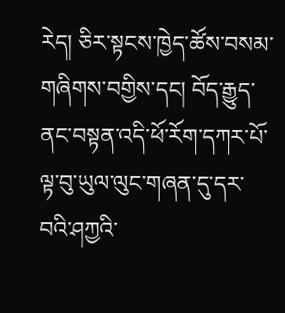རེད། ཅིར་སྟངས་ཁྱེད་ཚོས་བསམ་གཞིགས་བགྱིས་དང། བོད་རྒྱུད་ནང་བསྟན་འདི་ཕོ་རོག་དཀར་པོ་ལྟ་བུ་ཡུལ་ལུང་གཞན་དུ་དར་བའི་ཤཀྱའི་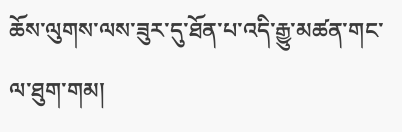ཆོས་ལུགས་ལས་ཟུར་དུ་ཐོན་པ་འདི་རྒྱུ་མཚན་གང་ལ་ཐུག་གམ།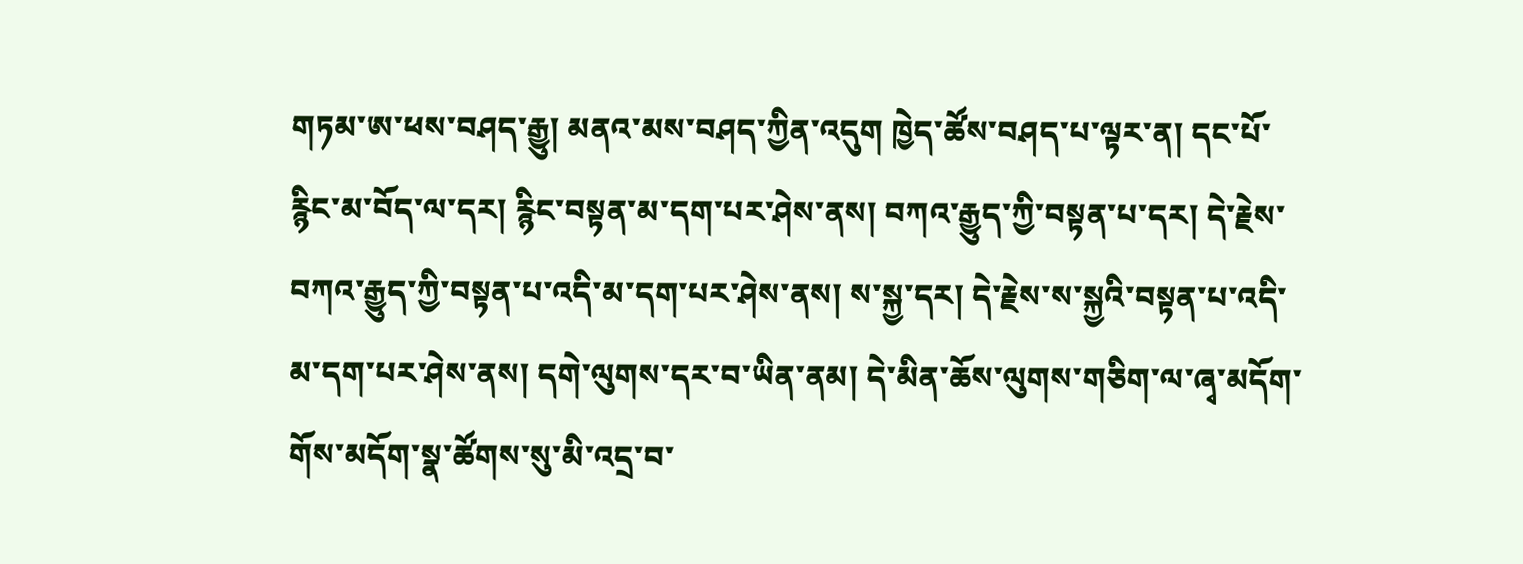གཏམ་ཨ་ཕས་བཤད་རྒྱུ། མནའ་མས་བཤད་ཀྱིན་འདུག ཁྱེད་ཚོས་བཤད་པ་ལྟར་ན། དང་པོ་རྙིང་མ་བོད་ལ་དར། རྙིང་བསྟན་མ་དག་པར་ཤེས་ནས། བཀའ་རྒྱུད་ཀྱི་བསྟན་པ་དར། དེ་རྗེས་བཀའ་རྒྱུད་ཀྱི་བསྟན་པ་འདི་མ་དག་པར་ཤེས་ནས། ས་སྐྱ་དར། དེ་རྗེས་ས་སྐྱའི་བསྟན་པ་འདི་མ་དག་པར་ཤེས་ནས། དགེ་ལུགས་དར་བ་ཡིན་ནམ། དེ་མིན་ཆོས་ལུགས་གཅིག་ལ་ཞྭ་མདོག་གོས་མདོག་སྣ་ཚོགས་སུ་མི་འདྲ་བ་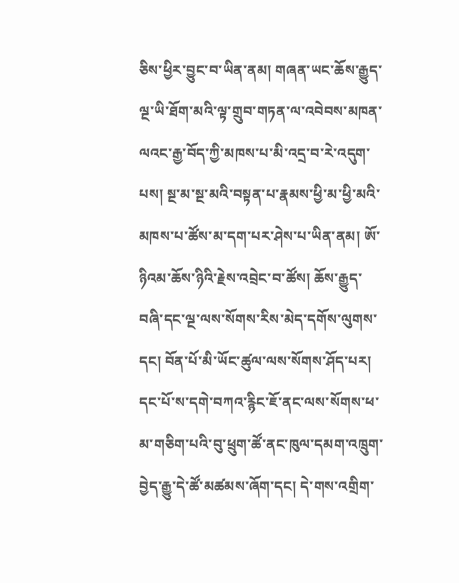ཅིས་ཕྱིར་བྱུང་བ་ཡིན་ནམ། གཞན་ཡང་ཆོས་རྒྱུད་ལྔ་ཡི་ཐོག་མའི་ལྟ་གྲུབ་གཏན་ལ་འབེབས་མཁན་ལའང་རྒྱ་བོད་ཀྱི་མཁས་པ་མི་འདྲ་བ་རེ་འདུག་པས། སྔ་མ་སྔ་མའི་བསྟན་པ་རྣམས་ཕྱི་མ་ཕྱི་མའི་མཁས་པ་ཚོས་མ་དག་པར་ཤེས་པ་ཡིན་ནམ། ཨོ་ཉིའམ་ཆོས་ཉིའི་རྗེས་འབྲེང་བ་ཚོས། ཆོས་རྒྱུད་བཞི་དང་ལྔ་ལས་སོགས་རིས་མེད་དགོས་ལུགས་དང། བོན་པོ་མི་ཡོང་ཚུལ་ལས་སོགས་ཤོད་པར། དང་པོ་ས་དགེ་བཀའ་རྙིང་ཇོ་ནང་ལས་སོགས་ཕ་མ་གཅིག་པའི་བུ་ཕྲུག་ཚོ་ནང་ཁུལ་དམག་འཁྲུག་བྱེད་རྒྱུ་དེ་ཚོ་མཚམས་ཞོག་དང། དེ་གས་འགྲིག་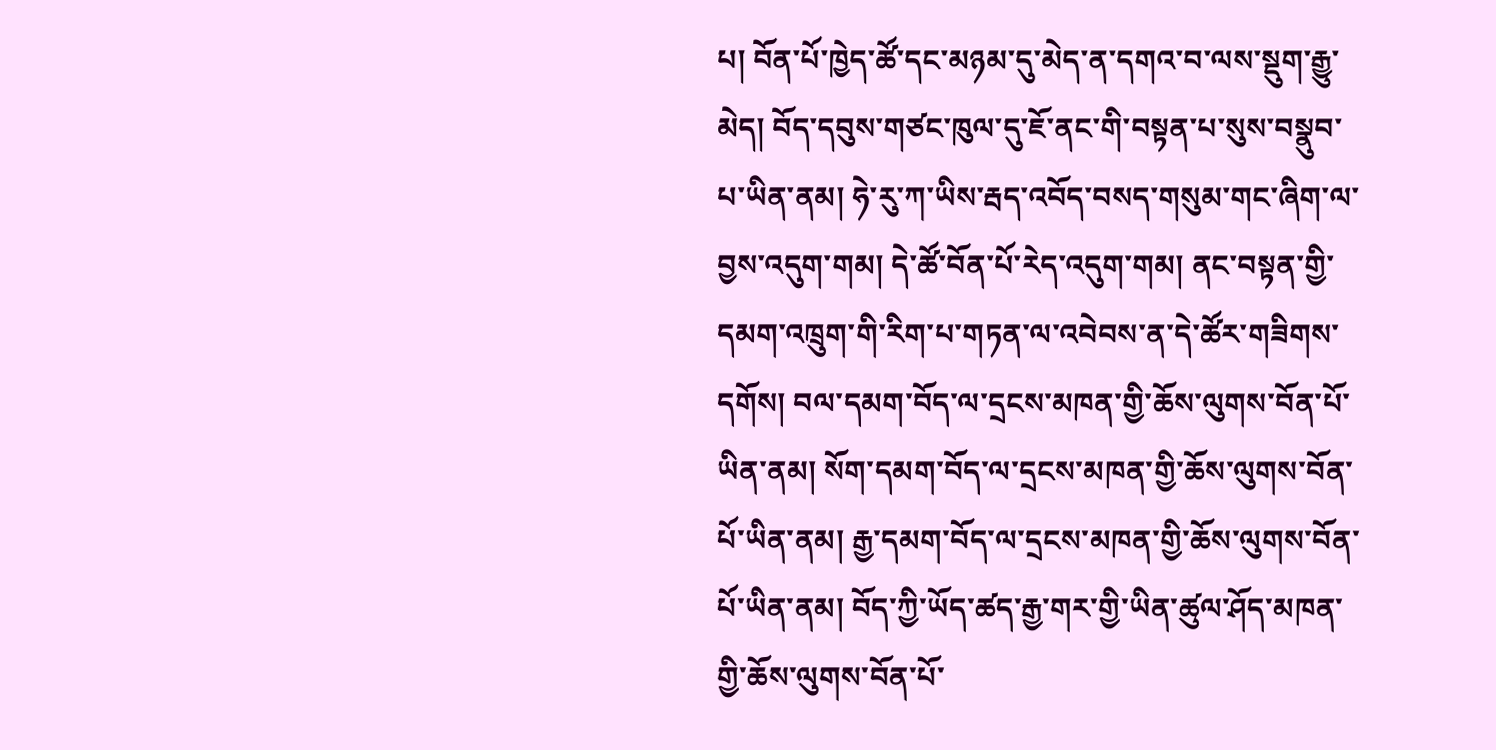པ། བོན་པོ་ཁྱེད་ཚོ་དང་མཉམ་དུ་མེད་ན་དགའ་བ་ལས་སྡུག་རྒྱུ་མེད། བོད་དབུས་གཙང་ཁུལ་དུ་ཇོ་ནང་གི་བསྟན་པ་སུས་བསྣུབ་པ་ཡིན་ནམ། ཧེ་རུ་ཀ་ཡིས་རྦད་འབོད་བསད་གསུམ་གང་ཞིག་ལ་བྱས་འདུག་གམ། དེ་ཚོ་བོན་པོ་རེད་འདུག་གམ། ནང་བསྟན་གྱི་དམག་འཁྲུག་གི་རིག་པ་གཏན་ལ་འབེབས་ན་དེ་ཚོར་གཟིགས་དགོས། བལ་དམག་བོད་ལ་དྲངས་མཁན་གྱི་ཆོས་ལུགས་བོན་པོ་ཡིན་ནམ། སོག་དམག་བོད་ལ་དྲངས་མཁན་གྱི་ཆོས་ལུགས་བོན་པོ་ཡིན་ནམ། རྒྱ་དམག་བོད་ལ་དྲངས་མཁན་གྱི་ཆོས་ལུགས་བོན་པོ་ཡིན་ནམ། བོད་ཀྱི་ཡོད་ཚད་རྒྱ་གར་གྱི་ཡིན་ཚུལ་ཤོད་མཁན་གྱི་ཆོས་ལུགས་བོན་པོ་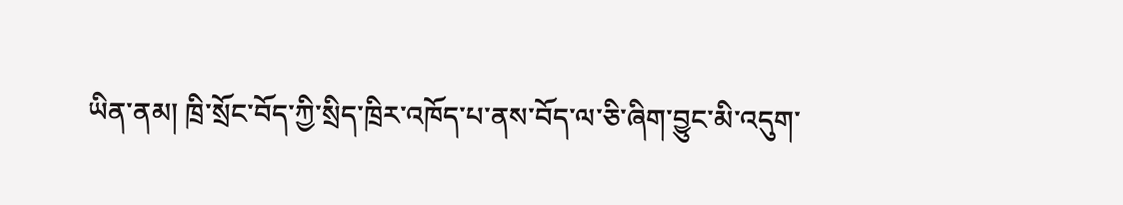ཡིན་ནམ། ཁྲི་སྲོང་བོད་ཀྱི་སྲིད་ཁྲིར་འཁོད་པ་ནས་བོད་ལ་ཅི་ཞིག་བྱུང་མི་འདུག་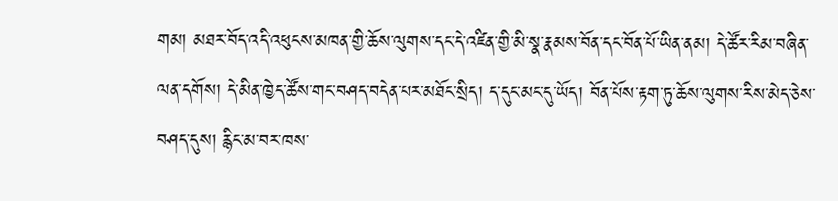གམ། མཐར་བོད་འདི་འཕུངས་མཁན་གྱི་ཆོས་ལུགས་དང་དེ་འཛིན་གྱི་མི་སྣ་རྣམས་བོན་དང་བོན་པོ་ཡིན་ནམ། དེ་ཚོར་རིམ་བཞིན་ལན་དགོས། དེ་མིན་ཁྱེད་ཚོས་གང་བཤད་བདེན་པར་མཐོང་སྲིད། ད་དུང་མང་དུ་ཡོད། བོན་པོས་རྟག་ཏུ་ཆོས་ལུགས་རིས་མེད་ཅེས་བཤད་དུས། རྙིང་མ་བར་ཁས་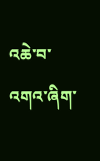འཆེ་བ་འགའ་ཞིག་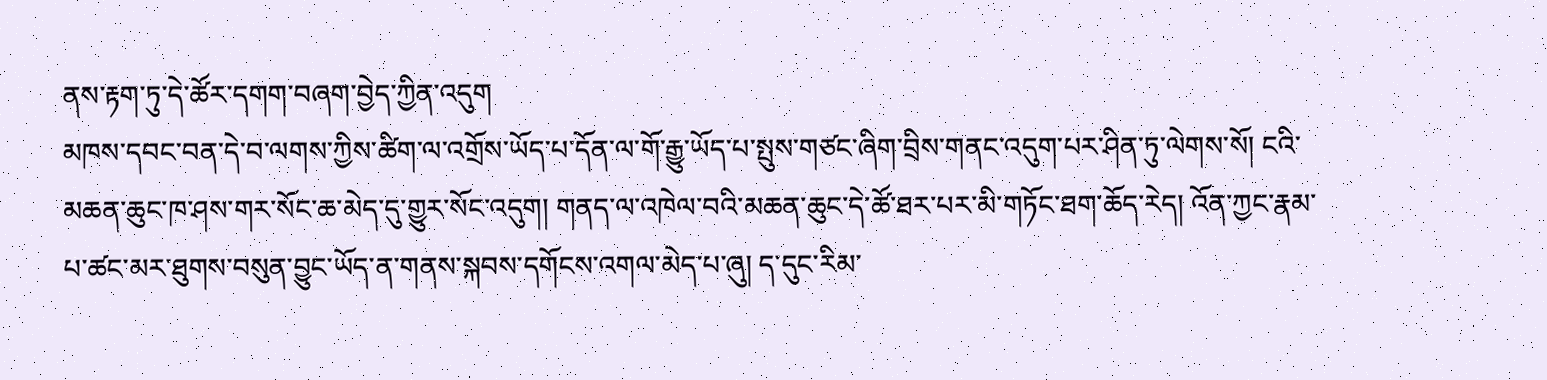ནས་རྟག་ཏུ་དེ་ཚོར་དགག་བཞག་བྱེད་ཀྱིན་འདུག
མཁས་དབང་བན་དེ་བ་ལགས་ཀྱིས་ཚིག་ལ་འགྲོས་ཡོད་པ་དོན་ལ་གོ་རྒྱུ་ཡོད་པ་སྤུས་གཙང་ཞིག་བྲིས་གནང་འདུག་པར་ཤིན་ཏུ་ལེགས་སོ། ངའི་མཆན་ཆུང་ཁ་ཤས་གར་སོང་ཆ་མེད་དུ་གྱུར་སོང་འདུག། གནད་ལ་འཁེལ་བའི་མཆན་ཆུང་དེ་ཚོ་ཐར་པར་མི་གཏོང་ཐག་ཆོད་རེད། འོན་ཀྱང་རྣམ་པ་ཚང་མར་ཐུགས་བསུན་བྱུང་ཡོད་ན་གནས་སྐབས་དགོངས་འགལ་མེད་པ་ཞུ། ད་དུང་རིམ་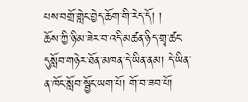པས་བགྲོ་གླེང་བྱེད་ཆོག་གི་རེད་དོ། །
ཆོས་ཀྱི་ཉི་མ་ཟེར་བ་འདི་མཚན་ཉིད་གྲྭ་ཚང་དུསློབ་གཉེར་ཐོན་མཁན་དེ་ཡིན་ནམ། དེ་ཡིན་ན་ཁོང་སློབ་སྦྱོང་ཡག་པོ། གོ་བ་ཟབ་པོ།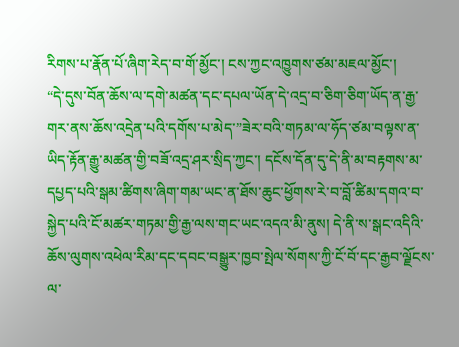རིགས་པ་རྣོན་པོ་ཞིག་རེད་བ་གོ་མྱོང་། ངས་ཀྱང་འཁྱུགས་ཙམ་མཇལ་མྱོང་།
“དེ་དུས་བོན་ཆོས་ལ་དགེ་མཚན་དང་དཔལ་ཡོན་དེ་འདྲ་བ་ཅིག་ཅིག་ཡོད་ན་རྒྱ་གར་ནས་ཆོས་འདྲེན་པའི་དགོས་པ་མེད་”ཟེར་བའི་གཏམ་ལ་ཧོད་ཙམ་བལྟས་ན་ཡིད་རྟོན་རྒྱུ་མཚན་གྱི་བཟོ་འདྲ་ཤར་སྲིད་ཀྱང་། དངོས་དོན་དུ་དེ་ནི་མ་བརྟགས་མ་དཔྱད་པའི་སྒམ་ཚིགས་ཞིག་གམ་ཡང་ན་ཐོས་ཆུང་ཕྱོགས་རེ་བ་བློ་ཚིམ་དགའ་བ་སྐྱེད་པའི་ངོ་མཚར་གཏམ་གྱི་རྒྱ་ལས་གང་ཡང་འདའ་མི་ནུས། དེ་ནི་ས་སྒང་འདིའི་ཆོས་ལུགས་འཕེལ་རིམ་དང་དབང་བསྒྱུར་ཁྱབ་སྤེལ་སོགས་ཀྱི་ངོ་བོ་དང་རྒྱབ་ལྗོངས་ལ་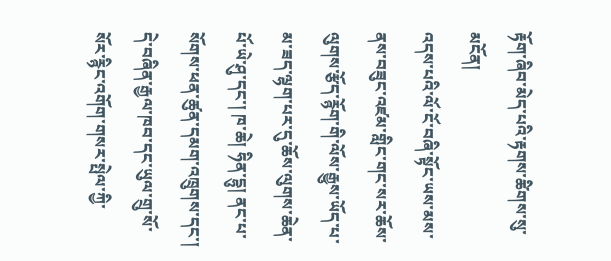རྟོག་ཞིབ་མེད་པའི་རྟགས་ཚིགས་སུ་མངོན།
འདས་པའི་ལོ་ངོ་བཞི་སྟོང་ཡས་མས་ནས་བཟུང་འཛམ་གླིང་གང་སར་ཆོས་ལུགས་རྩོད་རྙོག་གི་ལོས་རྒྱུས་ཡོད་པ་མ་ཟད་ལྷག་པར་དུ་ཆོས་ལུགས་ཆེན་པོ་ཡེ་ཤུ་དང་། ཁ་ཆེ། ཧིན་དྷུ། ནང་པ་སོགས་ཕན་ཚུན་དམག་འཁྲུགས་དང་། དེ་བཞིན་རྒྱལ་ཁབ་དང་ཡུལ་གྲུ་སོ་སོར་རྙིང་འགོག་གསར་སྤེལ་ཀྱི་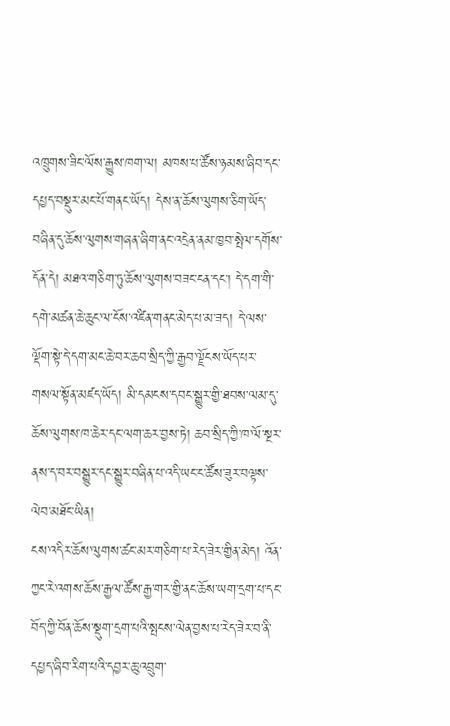འཁྲུགས་ཟིང་ལོས་རྒྱུས་ཁག་ལ། མཁས་པ་ཚོས་ཉམས་ཞིབ་དང་དཔྱད་བསྡུར་མང་པོ་གནང་ཡོད། དེས་ན་ཆོས་ལུགས་ཅིག་ཡོད་བཞིན་དུ་ཆོས་ལུགས་གཞན་ཞིག་ནང་འདྲེན་ནམ་ཁྱབ་སྤེལ་དགོས་དོན་དེ། མཐའ་གཅིག་ཏུ་ཆོས་ལུགས་བཟང་ངན་དང་། དེ་དག་གི་དགེ་མཚན་ཆེ་ཆུང་ལ་ངོས་འཛིན་གནང་མེད་པ་མ་ཟད། དེ་ལས་ལྡོག་སྟེ་དེ་དག་མང་ཆེ་བར་ཆབ་སྲིད་ཀྱི་རྒྱབ་ལྗོངས་ཡོད་པར་གསལ་སྟོན་མཛད་ཡོད། མི་དམངས་དབང་སྒྱུར་གྱི་ཐབས་ལམ་དུ་ཆོས་ལུགས་ཁ་ཆེར་དང་ལག་ཆར་བྱས་ཏེ། ཆབ་སྲིད་ཀྱི་ཁ་ལོ་སྔར་ནས་ད་བར་བསྒྱུར་དང་སྒྱུར་བཞིན་པ་འདི་ཡང་ང་ཚོས་ཟུར་བལྟས་ལེབ་མཐོང་ཡིན།
ངས་འདིར་ཆོས་ལུགས་ཚང་མར་གཅིག་པ་རེད་ཟེར་གྱིན་མེད། འོན་ཀྱང་རེ་འགས་ཆོས་རྒྱལ་ཚོས་རྒྱ་གར་གྱི་ནང་ཆོས་ཡག་དྲག་པ་དང་བོད་ཀྱི་བོན་ཆོས་སྡུག་དྲག་པའི་སྤངས་ལེན་བྱས་པ་རེད་ཟེར་བ་ནི་དཔྱད་ཞིབ་རིག་པའི་དབྱར་ཆུ་འབྲུག་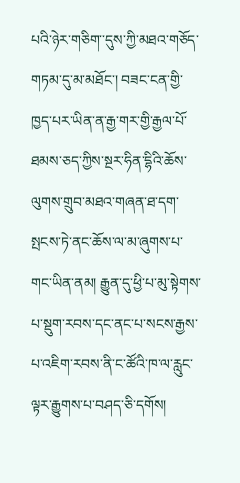པའི་ཉེར་གཅིག་་དུས་ཀྱི་མཐའ་གཅོད་གཏམ་དུ་མ་མཐོང་། བཟང་ངན་གྱི་ཁྱད་པར་ཡིན་ན་རྒྱ་གར་གྱི་རྒྱལ་པོ་ཐམས་ཅད་ཀྱིས་སྔར་ཧིན་དྷིའི་ཆོས་ལུགས་གྲུབ་མཐའ་གཞན་ཐ་དག་སྤངས་ཏེ་ནང་ཆོས་ལ་མ་ཞུགས་པ་གང་ཡིན་ནམ། རྒྱུན་དུ་ཕྱི་པ་མུ་སྟེགས་པ་སྡུག་རབས་དང་ནང་པ་སངས་རྒྱས་པ་འཇིག་རབས་ནི་ང་ཚོའི་ཁ་ལ་རླུང་ལྟར་རྒྱུགས་པ་བཤད་ཅི་དགོས།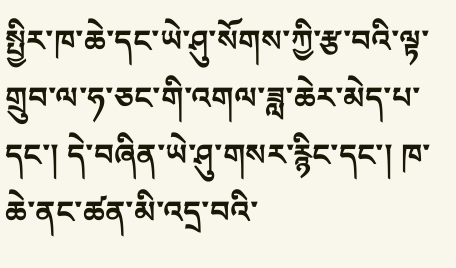སྤྱིར་ཁ་ཆེ་དང་ཡེ་ཤུ་སོགས་ཀྱི་རྩ་བའི་ལྟ་གྲུབ་ལ་ཧ་ཅང་གི་འགལ་ཟླ་ཆེར་མེད་པ་དང་། དེ་བཞིན་ཡེ་ཤུ་གསར་རྙིང་དང་། ཁ་ཆེ་ནང་ཚན་མི་འདྲ་བའི་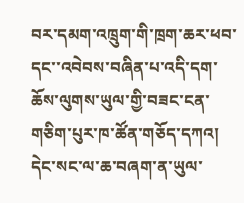བར་དམག་འཁྲུག་གི་ཁྲག་ཆར་ཕབ་དང་་འབེབས་བཞིན་པ་འདི་དག་ཆོས་ལུགས་ཡུལ་གྱི་བཟང་ངན་གཅིག་པུར་ཁ་ཚོན་གཅོད་དཀའ། དེང་སང་ལ་ཆ་བཞག་ན་ཡུལ་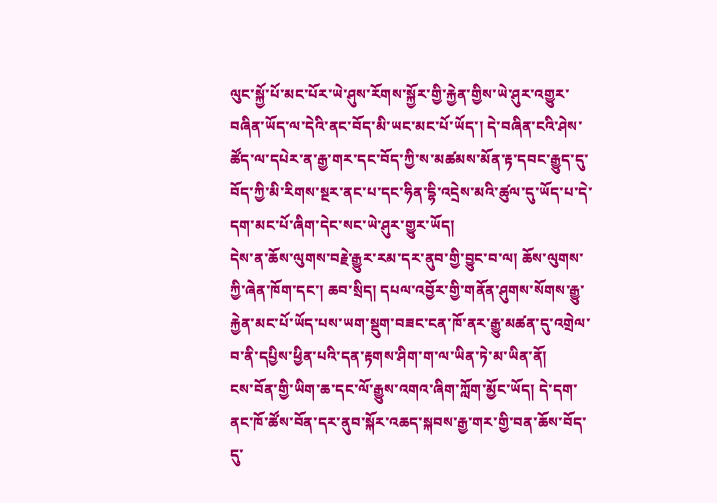ལུང་སྐྱོ་པོ་མང་པོར་ཡེ་ཤུས་རོགས་སྐྱོར་གྱི་རྐྱེན་གྱིས་ཡེ་ཤུར་འགྱུར་བཞིན་ཡོད་ལ་དེའི་ནང་བོད་མི་ཡང་མང་པོ་ཡོད་། དེ་བཞིན་ངའི་ཤེས་ཚོད་ལ་དཔེར་ན་རྒྱ་གར་དང་བོད་ཀྱི་ས་མཚམས་མོན་རྟ་དབང་རྒྱུད་དུ་བོད་ཀྱི་མི་རིགས་སྔར་ནང་པ་དང་ཧིན་དྷི་འདྲེས་མའི་ཚུལ་དུ་ཡོད་པ་དེ་དག་མང་པོ་ཞིག་དེང་སང་ཡེ་ཤུར་གྱུར་ཡོད།
དེས་ན་ཆོས་ལུགས་བརྗེ་རྒྱུར་རམ་དར་ནུབ་གྱི་བྱུང་བ་ལ། ཆོས་ལུགས་ཀྱི་ཞེན་ཁོག་དང་། ཆབ་སྲིད། དཔལ་འབྱོར་གྱི་གནོན་ཤུགས་སོགས་རྒྱུ་རྐྱེན་མང་པོ་ཡོད་པས་ཡག་སྡུག་བཟང་ངན་ཁོ་ནར་རྒྱུ་མཚན་དུ་འགྲེལ་བ་ནི་དཔྱིས་ཕྱིན་པའི་དན་རྟགས་ཤིག་ག་ལ་ཡིན་ཏེ་མ་ཡིན་ནོ།
ངས་བོན་གྱི་ཡིག་ཆ་དང་ལོ་རྒྱུས་འགའ་ཞིག་ཀློག་མྱོང་ཡོད། དེ་དག་ནང་ཁོ་ཚོས་བོན་དར་ནུབ་སྐོར་འཆད་སྐབས་རྒྱ་གར་གྱི་བན་ཆོས་བོད་དུ་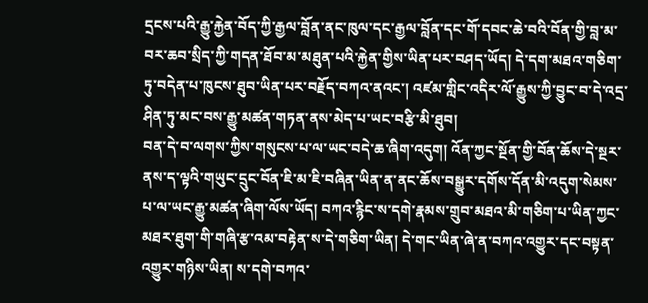དྲངས་པའི་རྒྱུ་རྐྱེན་བོད་ཀྱི་རྒྱལ་བློན་ནང་ཁུལ་དང་རྒྱལ་བློན་དང་གོ་དབང་ཆེ་བའི་བོན་གྱི་བླ་མ་བར་ཆབ་སྲིད་ཀྱི་གདན་ཐོབ་མ་མཐུན་པའི་རྐྱེན་གྱིས་ཡིན་པར་བཤད་ཡོད། དེ་དག་མཐའ་གཅིག་ཏུ་བདེན་པ་ཁུངས་ཐུབ་ཡིན་པར་བརྗོད་བཀའ་ནའང་། འཛམ་གླིང་འདིར་ལོ་རྒྱུས་ཀྱི་བྱུང་བ་དེ་འདྲ་ཤིན་ཏུ་མང་བས་རྒྱུ་མཚན་གཏན་ནས་མེད་པ་ཡང་བརྩི་མི་ཐུབ།
བན་དེ་བ་ལགས་ཀྱིས་གསུངས་པ་ལ་ཡང་བདེ་ཆ་ཞིག་འདུག། འོན་ཀྱང་སྔོན་གྱི་བོན་ཆོས་དེ་སྔར་ནས་ད་ལྟའི་གཡུང་དྲུང་བོན་ཇི་མ་ཇི་བཞིན་ཡིན་ན་ནང་ཆོས་བསྒྱུར་དགོས་དོན་མི་འདུག་སེམས་པ་ལ་ཡང་རྒྱུ་མཚན་ཞིག་ལོས་ཡོད། བཀའ་རྙིང་ས་དགེ་རྣམས་གྲུབ་མཐའ་མི་གཅིག་པ་ཡིན་ཀྱང་མཐར་ཐུག་གི་གཞི་རྩ་འམ་བརྟེན་ས་དེ་གཅིག་ཡིན། དེ་གང་ཡིན་ཞེ་ན་བཀའ་འགྱུར་དང་བསྟན་འགྱུར་གཉིས་ཡིན། ས་དགེ་བཀའ་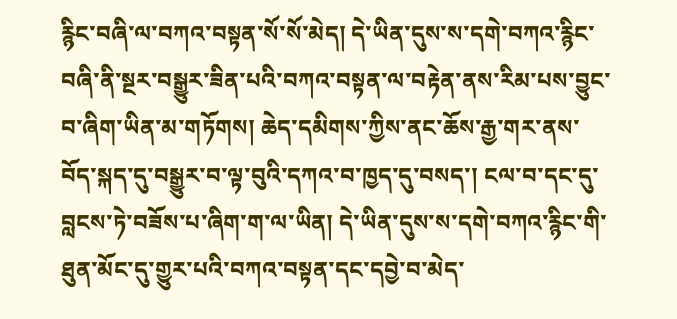རྙིང་བཞི་ལ་བཀའ་བསྟན་སོ་སོ་མེད། དེ་ཡིན་དུས་ས་དགེ་བཀའ་རྙིང་བཞི་ནི་སྔར་བསྒྱུར་ཟིན་པའི་བཀའ་བསྟན་ལ་བརྟེན་ནས་རིམ་པས་བྱུང་བ་ཞིག་ཡིན་མ་གཏོགས། ཆེད་དམིགས་ཀྱིས་ནང་ཆོས་རྒྱ་གར་ནས་བོད་སྐད་དུ་བསྒྱུར་བ་ལྟ་བུའི་དཀའ་བ་ཁྱད་དུ་བསད་། ངལ་བ་དང་དུ་བླངས་ཏེ་བཟོས་པ་ཞིག་ག་ལ་ཡིན། དེ་ཡིན་དུས་ས་དགེ་བཀའ་རྙིང་གི་ཐུན་མོང་དུ་གྱུར་པའི་བཀའ་བསྟན་དང་དབྱེ་བ་མེད་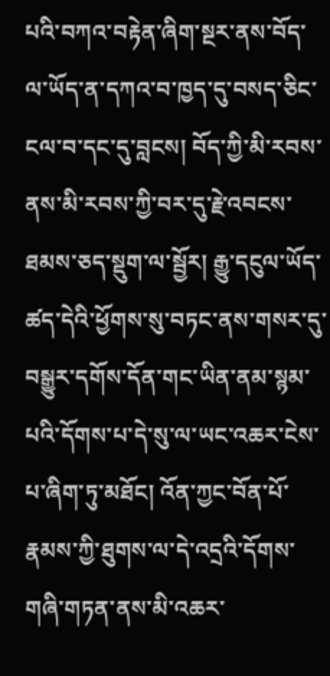པའི་བཀའ་བརྟེན་ཞིག་སྔར་ནས་བོད་ལ་ཡོད་ན་དཀའ་བ་ཁྱད་དུ་བསད་ཅིང་ངལ་བ་དང་དུ་བླངས། བོད་ཀྱི་མི་རབས་ནས་མི་རབས་ཀྱི་བར་དུ་རྗེ་འབངས་ཐམས་ཅད་སྡུག་ལ་སྦྱོར། རྒྱུ་དངུལ་ཡོད་ཚད་དེའི་ཕྱོགས་སུ་བཏང་ནས་གསར་དུ་བསྒྱུར་དགོས་དོན་གང་ཡིན་ནམ་སྙམ་པའི་དོགས་པ་དེ་སུ་ལ་ཡང་འཆར་ངེས་པ་ཞིག་ཏུ་མཐོང། འོན་ཀྱང་བོན་པོ་རྣམས་ཀྱི་ཐུགས་ལ་དེ་འདྲའི་དོགས་གཞི་གཏན་ནས་མི་འཆར་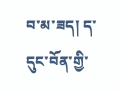བ་མ་ཟད། ད་དུང་བོན་གྱི་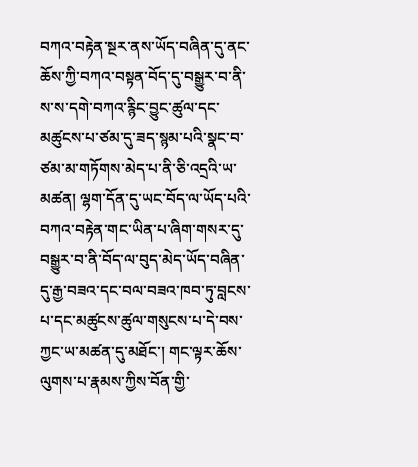བཀའ་བརྟེན་སྔར་ནས་ཡོད་བཞིན་དུ་ནང་ཆོས་ཀྱི་བཀའ་བསྟན་བོད་དུ་བསྒྱུར་བ་ནི་ས་ས་དགེ་བཀའ་རྙིང་བྱུང་ཚུལ་དང་མཚུངས་པ་ཙམ་དུ་ཟད་སྙམ་པའི་སྣང་བ་ཙམ་མ་གཏོགས་མེད་པ་ནི་ཅི་འདྲའི་ཡ་མཚན། ལྷག་དོན་དུ་ཡང་བོད་ལ་ཡོད་པའི་བཀའ་བརྟེན་གང་ཡིན་པ་ཞིག་གསར་དུ་བསྒྱུར་བ་ནི་བོད་ལ་བུད་མེད་ཡོད་བཞིན་དུ་རྒྱ་བཟའ་དང་བལ་བཟའ་ཁབ་ཏུ་བླངས་པ་དང་མཚུངས་ཚུལ་གསུངས་པ་དེ་བས་ཀྱང་ཡ་མཚན་དུ་མཐོང་། གང་ལྟར་ཆོས་ལུགས་པ་རྣམས་ཀྱིས་བོན་གྱི་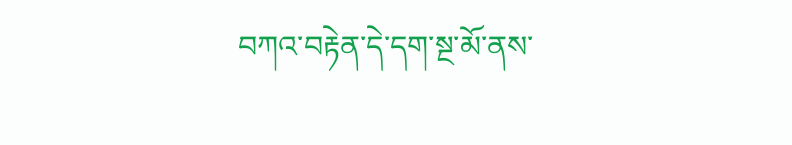བཀའ་བརྟེན་དེ་དག་སྔ་མོ་ནས་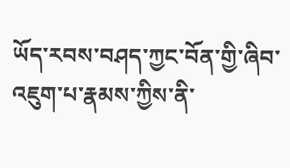ཡོད་རབས་བཤད་ཀྱང་བོན་གྱི་ཞིབ་འཇུག་པ་རྣམས་ཀྱིས་ནི་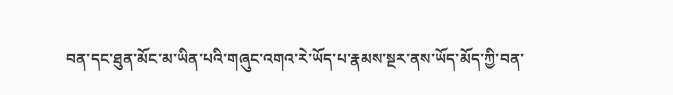བན་དང་ཐུན་མོང་མ་ཡིན་པའི་གཞུང་འགའ་རེ་ཡོད་པ་རྣམས་སྔར་ནས་ཡོད་མོད་ཀྱི་བན་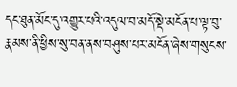དང་ཐུན་མོང་དུ་འགྱུར་པའི་འདུལ་བ་མདོ་སྡེ་མངོན་པ་ལྟ་བུ་རྣམས་ནི་ཕྱིས་སུ་བན་ནས་བཤུས་པར་མངོན་ཞེས་གསུངས་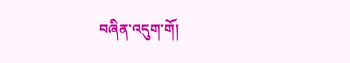བཞིན་འདུག་གོ།